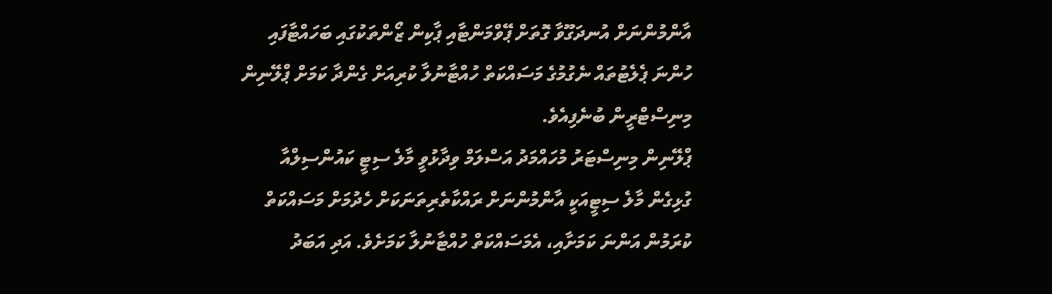އާންމުންނަށް އުނދަގޫވާ ގޮތަށް ޕޭވްމަންޓާއި ޕާކިން ޒޯންތަކުގައި ބަހައްޓާފައި ހުންނަ ޕެލެޓުތައް ނެގުމުގެ މަސައްކަތް ހުއްޓާނުލާ ކުރިއަށް ގެންދާ ކަމަށް ޕްލޭނިން މިނިސްޓްރީން ބުނެފިއެވެ.
ޕްލޭނިން މިނިސްޓަރު މުހައްމަދު އަސްލަމް ވިދާޅުވީ މާލެ ސިޓީ ކައުންސިލްއާ ގުޅިގެން މާލެ ސިޓީއަކީ އާންމުންނަށް ރައްކާތެރިތަނަކަށް ހެދުމަށް މަސައްކަތް ކުރަމުން އަންނަ ކަމަށާއި، އެމަސައްކަތް ހުއްޓާނުލާ ކަމަށެވެ. އަދި އަބަދު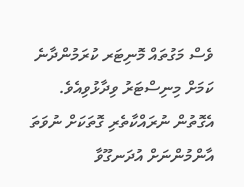ވެސް މަގުތައް މޮނިޓަރ ކުރަމުންދާނެ ކަމަށް މިނިސްޓަރު ވިދާޅުވިއެވެ.
އެގޮތުން ނުރައްކާތެރި ގޮތަކަށް ނުވަތަ އާންމުންނަށް އުދަނގޫވާ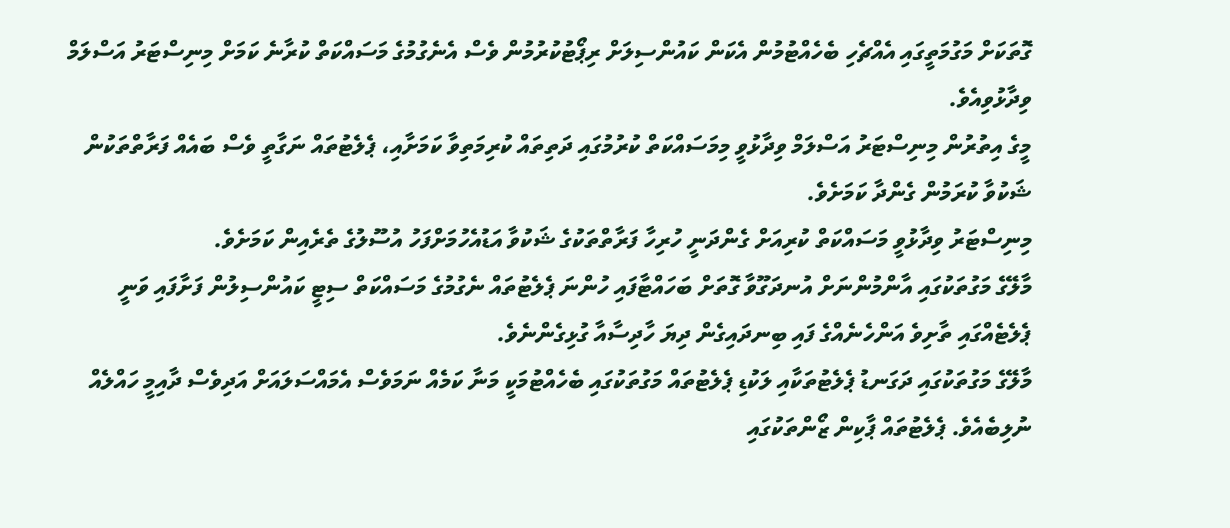ގޮތަކަށް މަގުމަތީގައި އެއްޗެހި ބެހެއްޓުމުން އެކަން ކައުންސިލަށް ރިޕޯޓުކުރުމުން ވެސް އެނެގުމުގެ މަސައްކަތް ކުރާނެ ކަމަށް މިނިސްޓަރު އަސްލަމް ވިދާޅުވިއެވެ.
މީގެ އިތުރުން މިނިސްޓަރު އަސްލަމް ވިދާޅުވީ މިމަސައްކަތް ކުރުމުގައި ދަތިތައް ކުރިމަތިވާ ކަމަށާއި، ޕެލެޓުތައް ނަގާތީ ވެސް ބައެއް ފަރާތްތަކުން ޝަކުވާ ކުރަމުން ގެންދާ ކަމަށެވެ.
މިނިސްޓަރު ވިދާޅުވީ މަސައްކަތް ކުރިއަށް ގެންދަނީ ހުރިހާ ފަރާތްތަކުގެ ޝަކުވާ އަޑުއެހުމަށްފަހު އުސޫލުގެ ތެރެއިން ކަމަށެވެ.
މާލޭގެ މަގުތަކުގައި އާންމުންނަށް އުނދަގޫވާ ގޮތަށް ބަހައްޓާފައި ހުންނަ ޕެލެޓުތައް ނެގުމުގެ މަސައްކަތް ސިޓީ ކައުންސިލުން ފަށާފައި ވަނީ ޕެލެޓެއްގައި ތާށިވެ އަންހެނެއްގެ ފައި ބިނދައިގެން ދިޔަ ހާދިސާއާ ގުޅިގެންނެވެ.
މާލޭގެ މަގުތަކުގައި ދަގަނޑު ޕެލެޓުތަކާއި ލަކުޑި ޕެލެޓުތައް މަގުތަކުގައި ބެހެއްޓުމަކީ މަނާ ކަމެއް ނަމަވެސް އެމައްސަލައަށް އަދިވެސް ދާއިމީ ހައްލެއް ނުލިބެއެވެ. ޕެލެޓުތައް ޕާކިން ޒޯންތަކުގައި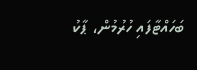ބަހައްޓާފައި ހުރުމުން، ޕާކު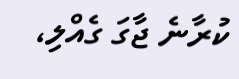ކުރާނެ ޖާގަ ގެއްލި،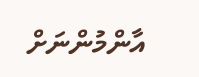އާންމުންނަށް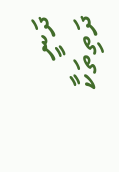ދަނީ ދަތިތަކާ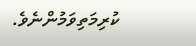ކުރިމަތިވަމުންނެވެ.